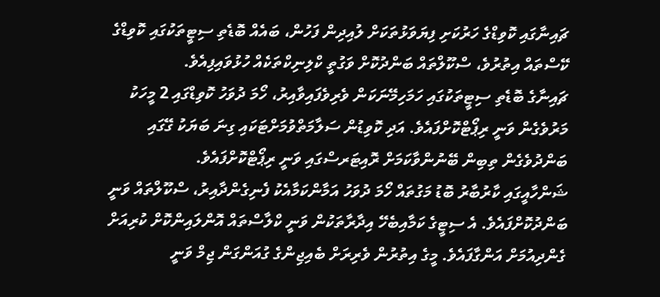ޗައިނާގައި ކޮވިޑްގެ ހަރުކަށި ފިޔަވަޅުތަކަށް ލުއިދިން ފަހުން، ބައެއް ބޮޑެތި ސިޓީތަކުގައި ކޮވިޑްގެ ކޭސްތައް އިތުރުވެ، ސްކޫލްތައް ބަންދުކޮށް ވަގުތީ ކްލިނިކްތަކެއް ހުޅުވައިފިއެވެ.
ޗައިނާގެ ބޮޑެތި ސިޓީތަކުގައި ހަމަހިމޭނަކަން ވެރިވެފައިވާއިރު، ހޯމަ ދުވަހު ކޮވިޑްގައި 2 މީހަކު މަރުވެގެން ވަނީ ރިޕޯޓްކޮށްފައެވެ. އަދި ކޮވިޑުން ސަލާމަތްވުމަށްޓަކައި ގިނަ ބަޔަކު ގޭގައި ބަންދުވެގެން ތިބިން ބޭނުންވާކަމަށް ރޮއިޓަރސްގައި ވަނީ ރިޕޯޓްކޮށްފައެވެ.
ޝަންހާއީގައި ކާރުބާރު ބޮޑު މަގުތައް ހޯމަ ދުވަހު އަމާންކަމާއެކު ފެނިގެންދާއިރު، ސްކޫލްތައް ވަނީ ބަންދުކޮށްފައެވެ. އެ ސިޓީގެ ކަމާއިބެހޭ އިދާރާތަކުން ވަނީ ކްލާސްތައް އޮންލައިންކޮށް ކުރިއަށް ގެންދިއުމަށް އަންގާފައެވެ. މީގެ އިތުރުން ވެރިރަށް ބެއިޖިންގެ ގުއަންގަން ޖިމް ވަނީ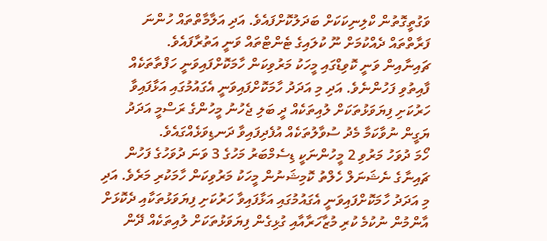ވަގުތީގޮތުން ކްލިނިކަކަށް ބަދަލުކޮށްފައެވެ. އަދި އަލާމާތްތައް ހުންނަ ފަރާތްތައް ދެއްކުމަށް ނޫ ކުލައިގެ ޓެންޓްތައް ވަނީ އަތުރާފައެވެ.
ޗައިނާއިން ވަނީ ކޮވިޑްގައި މީހަކު މަރުވިކަން ހާމަކޮށްފައިވަނީ ހަފްތާތަކެއް ފާއިތުވި ފަހުންނެވެ. އަދި މި އަދަދު ހާމަކޮށްފައިވަނީ އެގައުމުގައި އަޅާފައިވާ ހަރުކަށި ފިޔަވަޅުތަކަށް ލުއިތަކެއް ދީ ބަލި ޖެހުނު މީހުންގެ ރަސްމީ އަދަދު ޔަގީން ނުވާކަމާ މެދު ސުވާލުތަކެއް އުފެދިފައިވާ ދަނޑިވަޅެއްގައެވެ.
ހޯމަ ދުވަހު މަރުވި 2 މީހުންނަކީ ޑިސެމްބަރު މަހުގެ 3 ވަނަ ދުވަހުގެ ފަހުން ޗައިނާގެ ނެޝަނަލް ހެލްތު ކޮމިޝަނުން މީހަކު މަރުވިކަން ހާމަކުރި މަރެވެ. އަދި މި އަދަދު ހާމަކޮށްފައިވަނީ އެގައުމުގައި އަޅާފައިވާ ހަރުކަށި ފިޔަވަޅުތަކާއި ދެކޮޅަށް އާންމުން ނުކުމެ ކުރި މުޒާހަރާއާއި ގުޅިގެން ފިޔަވަޅުތަކަށް ލުއިތަކެއް ދޭން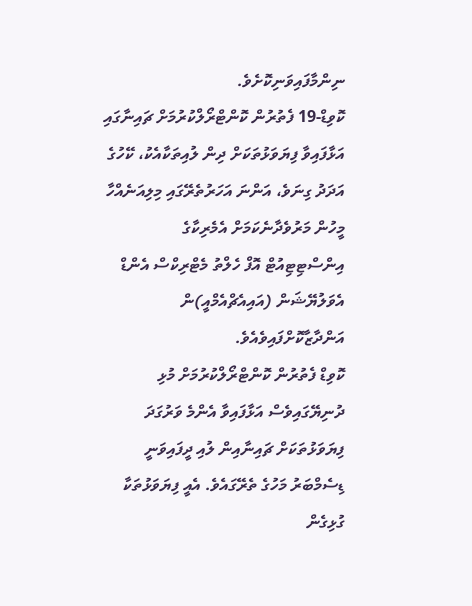ނިންމާފައިވަނިކޮށެވެ.
ކޮވިޑް-19 ފެތުރުން ކޮންޓްރޯލްކުރުމަށް ޗައިނާގައި އަޅާފައިވާ ފިޔަވަޅުތަކަށް ދިން ލުއިތަކާއެކު، ކޭހުގެ އަދަދު ގިނަވެ، އަންނަ އަހަރުތެރޭގައި މިލިއަނެއްހާ މީހުން މަރުވެދާނެކަމަށް އެމެރިކާގެ އިންސްޓިޓިއުޓް އޮފް ހެލްތު މެޓްރިކްސް އެންޑް އެވަލުޔޭޝަން (އައިއެޗްއެމްއީ)ން އަންދާޒާކޮށްފައިވެއެވެ.
ކޮވިޑް ފެތުރުން ކޮންޓްރޯލްކުރުމަށް މުޅި ދުނިޔޭގައިވެސް އަޅާފައިވާ އެންމެ ވަރުގަދަ ފިޔަވަޅުތަކަށް ޗައިނާއިން ލުއި ދީފައިވަނީ ޑިސެމްބަރު މަހުގެ ތެރޭގައެވެ. އެއީ ފިޔަވަޅުތަކާ ގުޅިގެން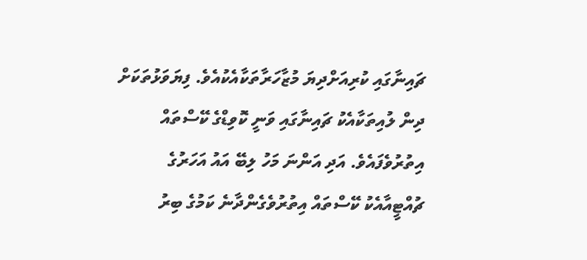ޗައިނާގައި ކުރިއަށްދިޔަ މުޒާހަރާތަކާއެކުއެވެ. ފިޔަވަޅުތަކަށް ދިން ލުއިތަކާއެކު ޗައިނާގައި ވަނީ ކޮވިޑްގެ ކޭސްތައް އިތުރުވެފައެވެ. އަދި އަންނަ މަހު ލިބޭ އައު އަހަރުގެ ޗުއްޓީއާއެކު ކޭސްތައް އިތުރުވެގެންދާނެ ކަމުގެ ބިރު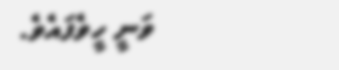ވަނީ ހީވެފައެވެ.